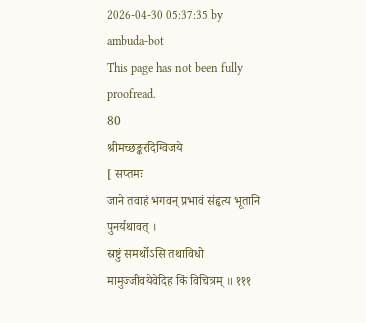2026-04-30 05:37:35 by ambuda-bot
This page has not been fully proofread.
80
श्रीमच्छङ्करदिग्विजये
[ सप्तमः
जाने तवाहं भगवन् प्रभावं संहृत्य भूतानि पुनर्यथावत् ।
स्रष्टुं समर्थोऽसि तथाविधो मामुज्जीवयेवेदिह किं विचित्रम् ॥ १११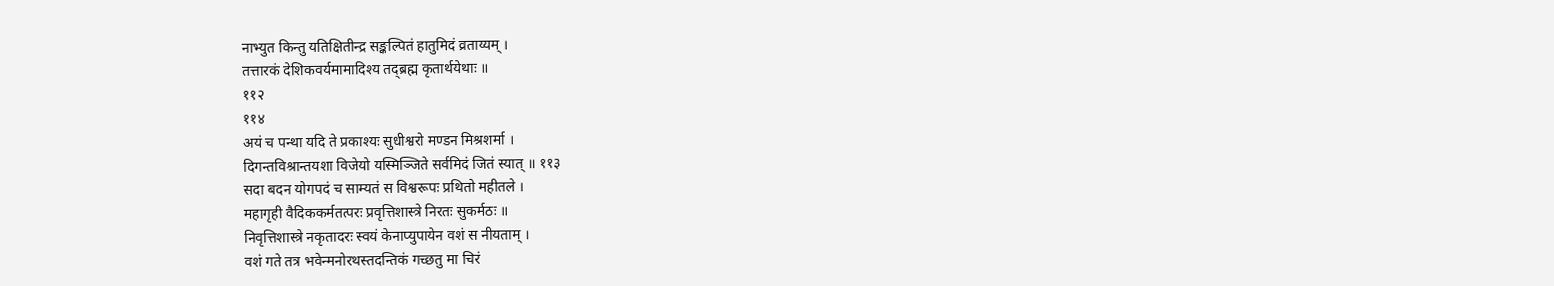नाभ्युत किन्तु यतिक्षितीन्द्र सङ्कल्पितं हातुमिदं व्रताय्यम् ।
तत्तारकं देशिकवर्यमामादिश्य तद्ब्रह्म कृतार्थयेथाः ॥
११२
११४
अयं च पन्था यदि ते प्रकाश्यः सुधीश्वरो मण्डन मिश्रशर्मा ।
दिगन्तविश्रान्तयशा विजेयो यस्मिञ्जिते सर्वमिदं जितं स्यात् ॥ ११३
सदा बदन योगपदं च साम्यतं स विश्वरूपः प्रथितो महीतले ।
महागृही वैदिककर्मतत्परः प्रवृत्तिशास्त्रे निरतः सुकर्मठः ॥
निवृत्तिशास्त्रे नकृतादरः स्वयं केनाप्युपायेन वशं स नीयताम् ।
वशं गते तत्र भवेन्मनोरथस्तदन्तिकं गच्छतु मा चिरं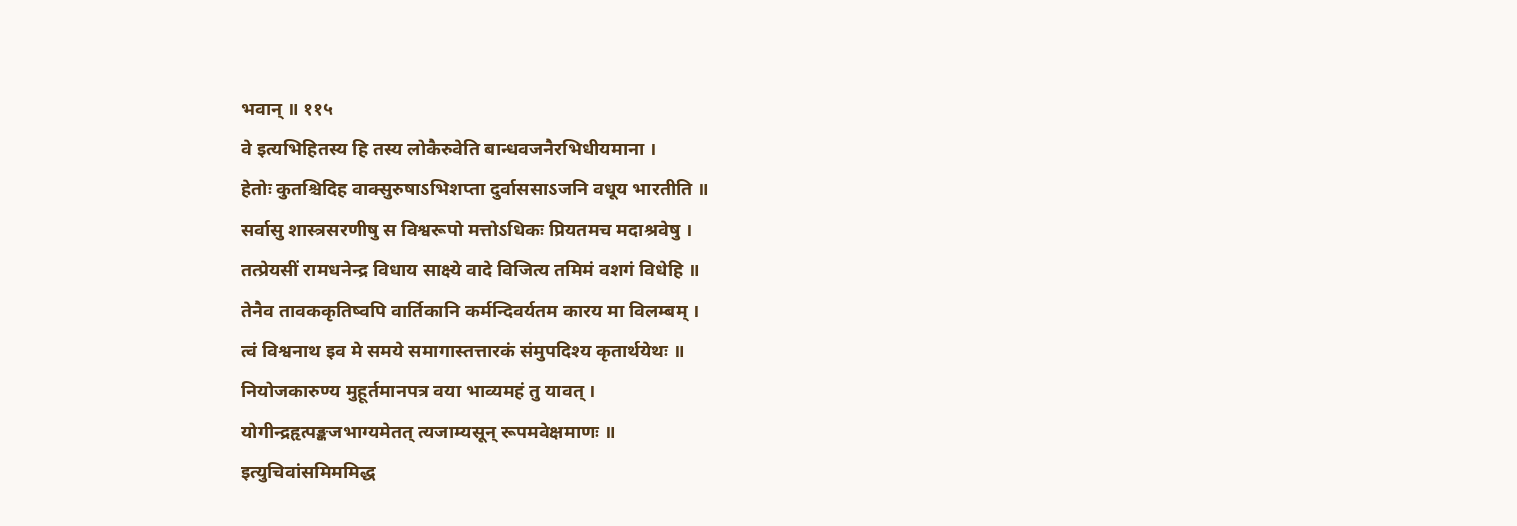भवान् ॥ ११५
वे इत्यभिहितस्य हि तस्य लोकैरुवेति बान्धवजनैरभिधीयमाना ।
हेतोः कुतश्चिदिह वाक्सुरुषाऽभिशप्ता दुर्वाससाऽजनि वधूय भारतीति ॥
सर्वासु शास्त्रसरणीषु स विश्वरूपो मत्तोऽधिकः प्रियतमच मदाश्रवेषु ।
तत्प्रेयसीं रामधनेन्द्र विधाय साक्ष्ये वादे विजित्य तमिमं वशगं विधेहि ॥
तेनैव तावककृतिष्वपि वार्तिकानि कर्मन्दिवर्यतम कारय मा विलम्बम् ।
त्वं विश्वनाथ इव मे समये समागास्तत्तारकं संमुपदिश्य कृतार्थयेथः ॥
नियोजकारुण्य मुहूर्तमानपत्र वया भाव्यमहं तु यावत् ।
योगीन्द्रहृत्पङ्कजभाग्यमेतत् त्यजाम्यसून् रूपमवेक्षमाणः ॥
इत्युचिवांसमिममिद्ध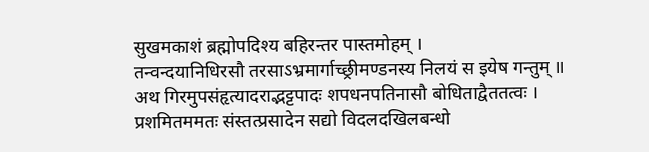सुखमकाशं ब्रह्मोपदिश्य बहिरन्तर पास्तमोहम् ।
तन्वन्दयानिधिरसौ तरसाऽभ्रमार्गाच्छ्रीमण्डनस्य निलयं स इयेष गन्तुम् ॥
अथ गिरमुपसंहृत्यादराद्भट्टपादः शपधनपतिनासौ बोधिताद्वैततत्वः ।
प्रशमितममतः संस्तत्प्रसादेन सद्यो विदलदखिलबन्धो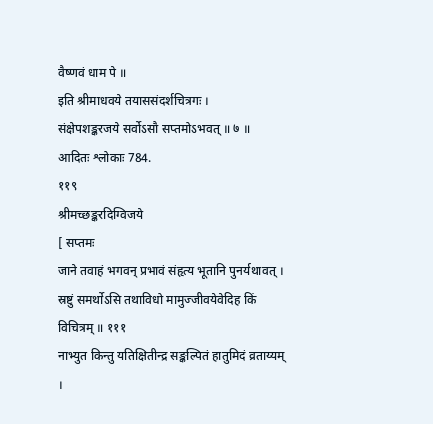वैष्णवं धाम पे ॥
इति श्रीमाधवये तयाससंदर्शचित्रगः ।
संक्षेपशङ्करजये सर्वोऽसौ सप्तमोऽभवत् ॥ ७ ॥
आदितः श्लोकाः 784.
११९
श्रीमच्छङ्करदिग्विजये
[ सप्तमः
जाने तवाहं भगवन् प्रभावं संहृत्य भूतानि पुनर्यथावत् ।
स्रष्टुं समर्थोऽसि तथाविधो मामुज्जीवयेवेदिह किं विचित्रम् ॥ १११
नाभ्युत किन्तु यतिक्षितीन्द्र सङ्कल्पितं हातुमिदं व्रताय्यम् ।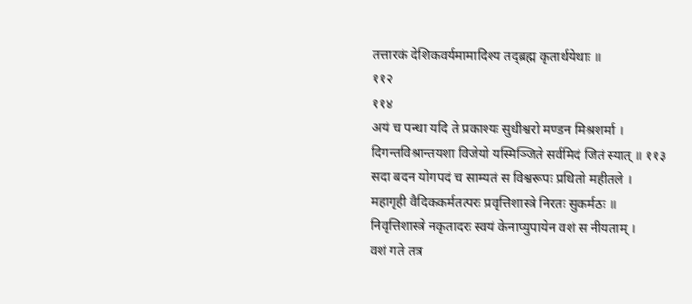तत्तारकं देशिकवर्यमामादिश्य तद्ब्रह्म कृतार्थयेथाः ॥
११२
११४
अयं च पन्था यदि ते प्रकाश्यः सुधीश्वरो मण्डन मिश्रशर्मा ।
दिगन्तविश्रान्तयशा विजेयो यस्मिञ्जिते सर्वमिदं जितं स्यात् ॥ ११३
सदा बदन योगपदं च साम्यतं स विश्वरूपः प्रथितो महीतले ।
महागृही वैदिककर्मतत्परः प्रवृत्तिशास्त्रे निरतः सुकर्मठः ॥
निवृत्तिशास्त्रे नकृतादरः स्वयं केनाप्युपायेन वशं स नीयताम् ।
वशं गते तत्र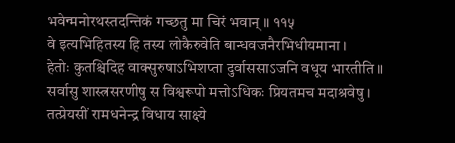भवेन्मनोरथस्तदन्तिकं गच्छतु मा चिरं भवान् ॥ ११५
वे इत्यभिहितस्य हि तस्य लोकैरुवेति बान्धवजनैरभिधीयमाना ।
हेतोः कुतश्चिदिह वाक्सुरुषाऽभिशप्ता दुर्वाससाऽजनि वधूय भारतीति ॥
सर्वासु शास्त्रसरणीषु स विश्वरूपो मत्तोऽधिकः प्रियतमच मदाश्रवेषु ।
तत्प्रेयसीं रामधनेन्द्र विधाय साक्ष्ये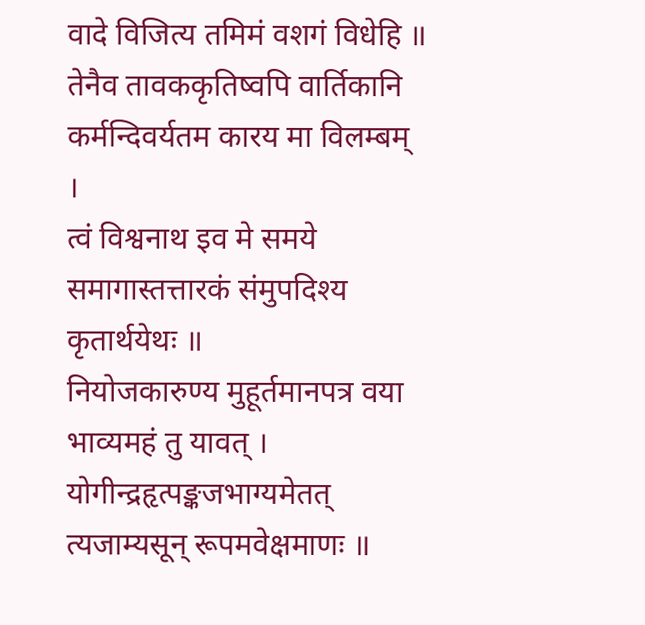वादे विजित्य तमिमं वशगं विधेहि ॥
तेनैव तावककृतिष्वपि वार्तिकानि कर्मन्दिवर्यतम कारय मा विलम्बम् ।
त्वं विश्वनाथ इव मे समये समागास्तत्तारकं संमुपदिश्य कृतार्थयेथः ॥
नियोजकारुण्य मुहूर्तमानपत्र वया भाव्यमहं तु यावत् ।
योगीन्द्रहृत्पङ्कजभाग्यमेतत् त्यजाम्यसून् रूपमवेक्षमाणः ॥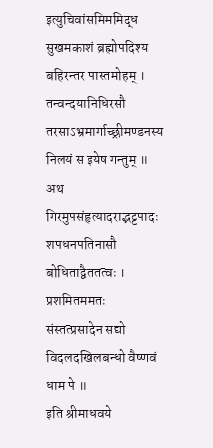इत्युचिवांसमिममिद्ध सुखमकाशं ब्रह्मोपदिश्य बहिरन्तर पास्तमोहम् ।
तन्वन्दयानिधिरसौ तरसाऽभ्रमार्गाच्छ्रीमण्डनस्य निलयं स इयेष गन्तुम् ॥
अथ गिरमुपसंहृत्यादराद्भट्टपादः शपधनपतिनासौ बोधिताद्वैततत्वः ।
प्रशमितममतः संस्तत्प्रसादेन सद्यो विदलदखिलबन्धो वैष्णवं धाम पे ॥
इति श्रीमाधवये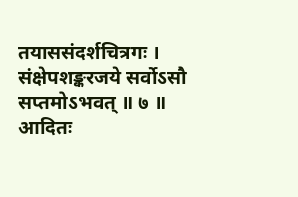तयाससंदर्शचित्रगः ।
संक्षेपशङ्करजये सर्वोऽसौ सप्तमोऽभवत् ॥ ७ ॥
आदितः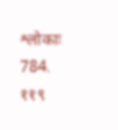श्लोकाः 784.
११९